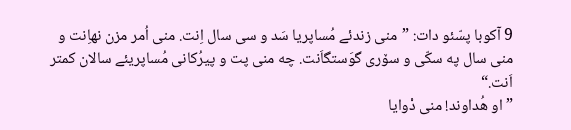9 آکوبا پسّئو دات: ”منی زندئے مُساپریا سَد و سی سال اِنت. منی اُمر مزن نهاِنت و منی سال په سکّی و سۆری گوَستگاَنت. چه منی پت و پیرُکانی مُساپریئے سالان کمتر اَنت.“
”او هُداوند! منی دْوایا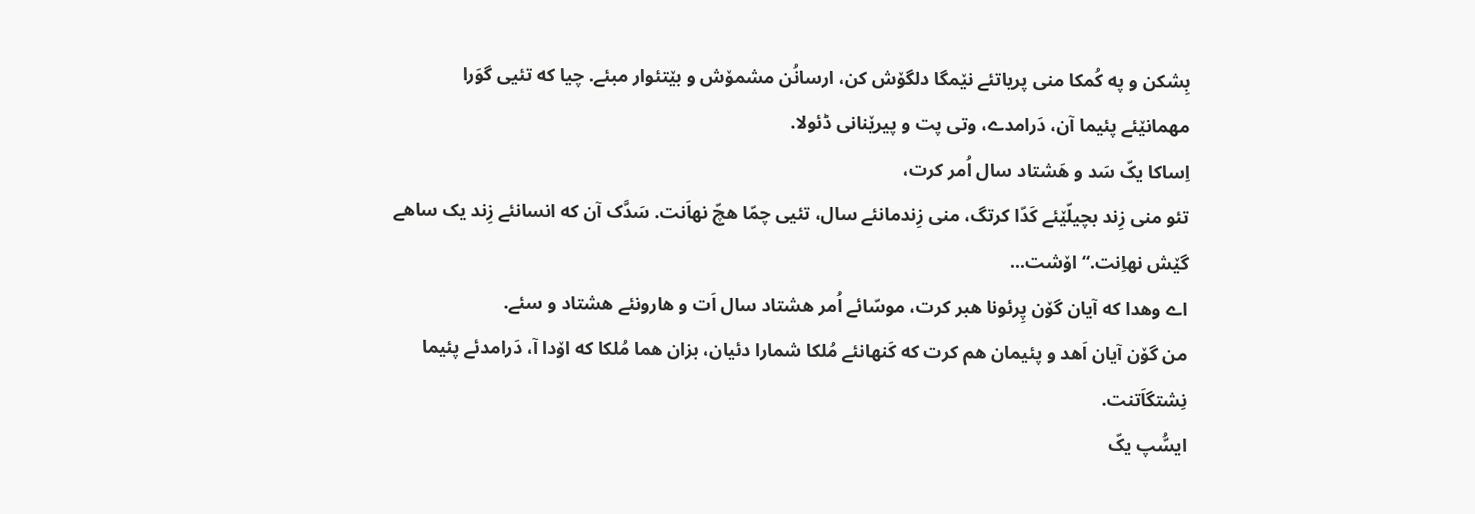بِشکن و په کُمکا منی پریاتئے نێمگا دلگۆش کن، ارسانُن مشمۆش و بێتئوار مبئے. چیا که تئیی گوَرا مهمانێئے پئیما آن، دَرامدے، وتی پت و پیرێنانی ڈئولا.
اِساکا یکّ سَد و هَشتاد سال اُمر کرت،
تئو منی زِند بچیلّێئے کَدّا کرتگ، منی زِندمانئے سال، تئیی چمّا هچّ نهاَنت. سَدَّک آن که انسانئے زِند یک ساهے گێش نهاِنت.“ اۆشت...
اے وهدا که آیان گۆن پِرئونا هبر کرت، موسّائے اُمر هشتاد سال اَت و هارونئے هشتاد و سئے.
من گۆن آیان اَهد و پئیمان هم کرت که کَنهانئے مُلکا شمارا دئیان، بزان هما مُلکا که اۆدا آ، دَرامدئے پئیما نِشتگاَتنت.
ایسُّپ یکّ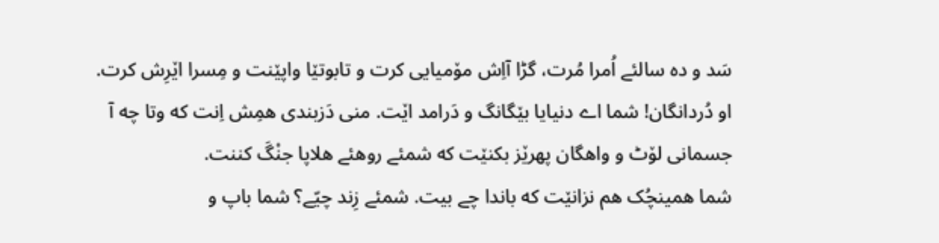سَد و ده سالئے اُمرا مُرت، گڑا آاِش مۆمیایی کرت و تابوتێا واپێنت و مِسرا اێرِش کرت.
او دُردانگان! شما اے دنیایا بێگانگ و دَرامد اێت. منی دَزبندی همِش اِنت که وتا چه آ جسمانی لۆٹ و واهگان پهرێز بکنێت که شمئے روهئے هلاپا جنْگَ کننت.
شما همینچُک هم نزانێت که باندا چے بیت. شمئے زِند چیّے؟ شما باپ و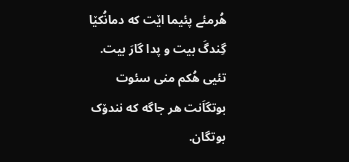هُرمئے پئیما اێت که دمانُکێا گِندگَ بیت و پدا گارَ بیت.
تئیی هُکم منی سئوت بوتگاَنت هر جاگه که نندۆک بوتگان.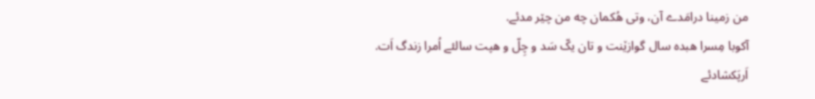من زمینا درامَدے آن، وتی هُکمان چه من چێر مدئے.
آکوبا مِسرا هبده سال گوازێنت و تان یکّ سَد و چِلّ و هپت سالئے اُمرا زندگ اَت.
اَرپَکشادئے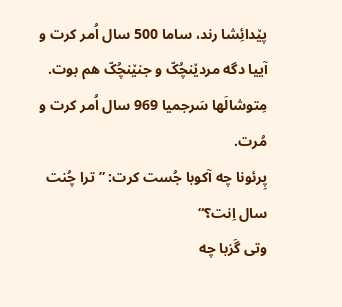پێدائِشا رند، ساما 500 سال اُمر کرت و آییا دگه مردێنچُکّ و جنێنچُکّ هم بوت.
مِتوشالَها سَرجمیا 969 سال اُمر کرت و مُرت.
پِرئونا چه آکوبا جُست کرت: ”ترا چُنت سال اِنت؟“
وتی گَزبا چه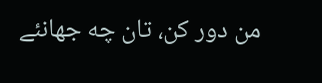من دور کن، تان چه جهانئے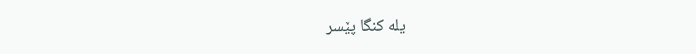یله کنگا پێسر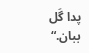پدا گَل ببان.“